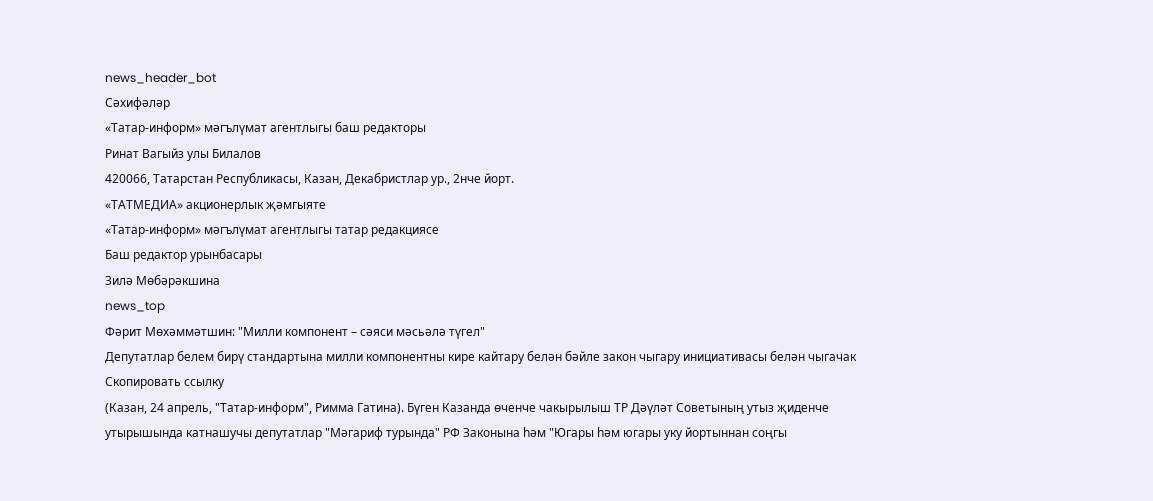news_header_bot
Сәхифәләр
«Татар-информ» мәгълүмат агентлыгы баш редакторы
Ринат Вагыйз улы Билалов
420066, Татарстан Республикасы, Казан, Декабристлар ур., 2нче йорт.
«ТАТМЕДИА» акционерлык җәмгыяте
«Татар-информ» мәгълүмат агентлыгы татар редакциясе
Баш редактор урынбасары
Зилә Мөбәрәкшина
news_top
Фәрит Мөхәммәтшин: "Милли компонент – сәяси мәсьәлә түгел"
Депутатлар белем бирү стандартына милли компонентны кире кайтару белән бәйле закон чыгару инициативасы белән чыгачак
Скопировать ссылку
(Казан, 24 апрель, "Татар-информ", Римма Гатина). Бүген Казанда өченче чакырылыш ТР Дәүләт Советының утыз җиденче утырышында катнашучы депутатлар "Мәгариф турында" РФ Законына һәм "Югары һәм югары уку йортыннан соңгы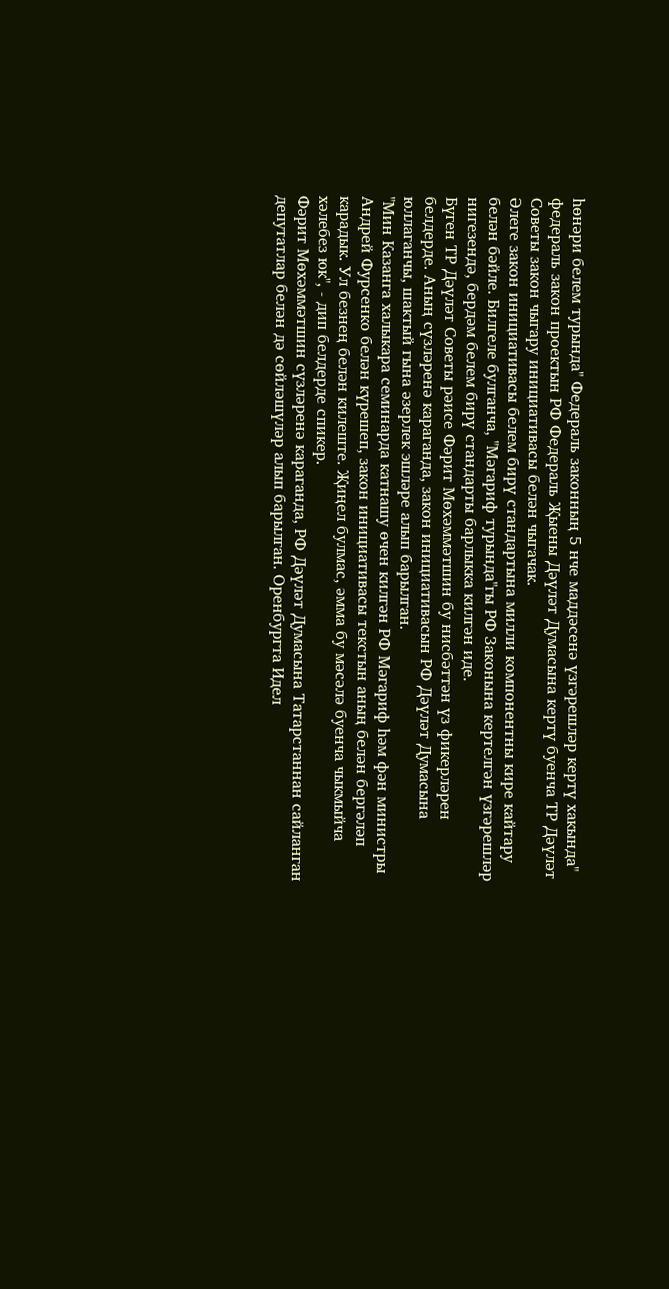һөнәри белем турында" Федераль законның 5 нче маддәсенә үзгәрешләр кертү хакында" федераль закон проектын РФ Федераль Җыены Дәүләт Думасына кертү буенча ТР Дәүләт Советы закон чыгару инициативасы белән чыгачак.
Әлеге закон инициативасы белем бирү стандартына милли компонентны кире кайтару белән бәйле. Билгеле булганча, "Мәгариф турында"гы РФ Законына кертелгән үзгәрешләр нигезендә, бердәм белем бирү стандарты барлыкка килгән иде.
Бүген ТР Дәүләт Советы рәисе Фәрит Мөхәммәтшин бу нисбәттән үз фикерләрен белдерде. Аның сүзләренә караганда, закон инициативасын РФ Дәүләт Думасына юллаганчы, шактый гына әзерлек эшләре алып барылган.
"Мин Казанга халыкара семинарда катнашу өчен килгән РФ Мәгариф һәм фән министры Андрей Фурсенко белән күрешеп, закон инициативасы текстын аның белән бергәләп карадык. Ул безнең белән килеште. Җиңел булмас, әмма бу мәсәлә буенча чыкмыйча хәлебез юк", - дип белдерде спикер.
Фәрит Мөхәммәтшин сүзләренә караганда, РФ Дәүләт Думасына Татарстаннан сайланган депутатлар белән дә сөйләшүләр алып барылган. Оренбургта Идел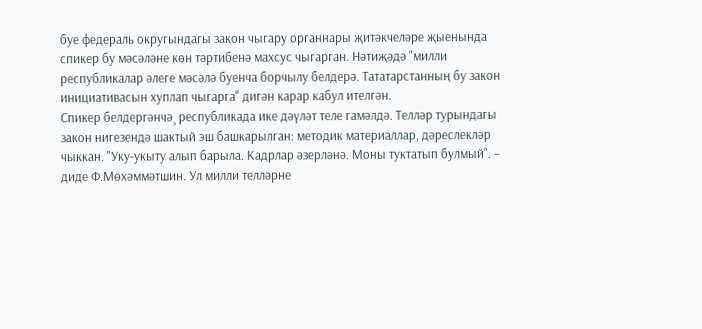буе федераль округындагы закон чыгару органнары җитәкчеләре җыенында спикер бу мәсәләне көн тәртибенә махсус чыгарган. Нәтиҗәдә "милли республикалар әлеге мәсәлә буенча борчылу белдерә. Тататарстанның бу закон инициативасын хуплап чыгарга" дигән карар кабул ителгән.
Спикер белдергәнчә¸ республикада ике дәүләт теле гамәлдә. Телләр турындагы закон нигезендә шактый эш башкарылган: методик материаллар, дәреслекләр чыккан. "Уку-укыту алып барыла. Кадрлар әзерләнә. Моны туктатып булмый". – диде Ф.Мөхәммәтшин. Ул милли телләрне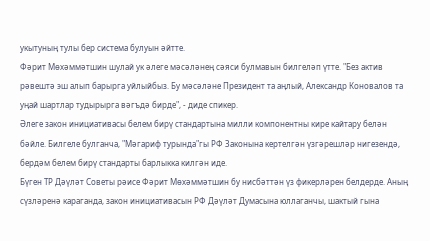укытуның тулы бер система булуын әйтте.
Фәрит Мөхәммәтшин шулай ук әлеге мәсәләнең сәяси булмавын билгеләп үтте. "Без актив рәвештә эш алып барырга уйлыйбыз. Бу мәсәләне Президент та аңлый, Александр Коновалов та уңай шартлар тудырырга вәгъдә бирде", - диде спикер.
Әлеге закон инициативасы белем бирү стандартына милли компонентны кире кайтару белән бәйле. Билгеле булганча, "Мәгариф турында"гы РФ Законына кертелгән үзгәрешләр нигезендә, бердәм белем бирү стандарты барлыкка килгән иде.
Бүген ТР Дәүләт Советы рәисе Фәрит Мөхәммәтшин бу нисбәттән үз фикерләрен белдерде. Аның сүзләренә караганда, закон инициативасын РФ Дәүләт Думасына юллаганчы, шактый гына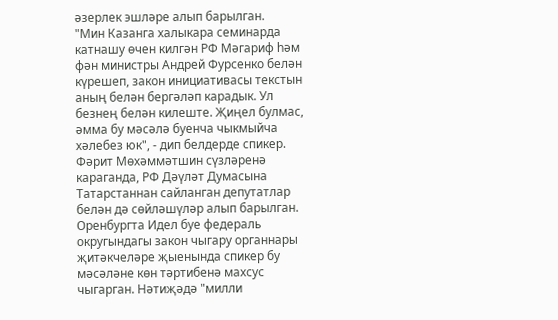әзерлек эшләре алып барылган.
"Мин Казанга халыкара семинарда катнашу өчен килгән РФ Мәгариф һәм фән министры Андрей Фурсенко белән күрешеп, закон инициативасы текстын аның белән бергәләп карадык. Ул безнең белән килеште. Җиңел булмас, әмма бу мәсәлә буенча чыкмыйча хәлебез юк", - дип белдерде спикер.
Фәрит Мөхәммәтшин сүзләренә караганда, РФ Дәүләт Думасына Татарстаннан сайланган депутатлар белән дә сөйләшүләр алып барылган. Оренбургта Идел буе федераль округындагы закон чыгару органнары җитәкчеләре җыенында спикер бу мәсәләне көн тәртибенә махсус чыгарган. Нәтиҗәдә "милли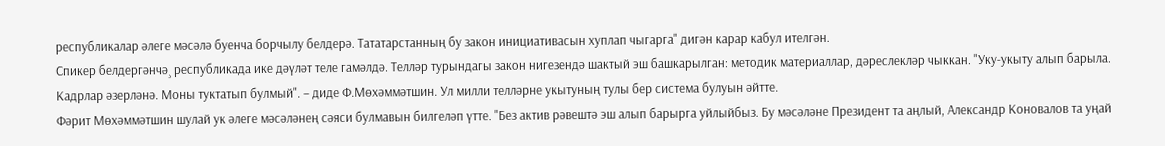республикалар әлеге мәсәлә буенча борчылу белдерә. Тататарстанның бу закон инициативасын хуплап чыгарга" дигән карар кабул ителгән.
Спикер белдергәнчә¸ республикада ике дәүләт теле гамәлдә. Телләр турындагы закон нигезендә шактый эш башкарылган: методик материаллар, дәреслекләр чыккан. "Уку-укыту алып барыла. Кадрлар әзерләнә. Моны туктатып булмый". – диде Ф.Мөхәммәтшин. Ул милли телләрне укытуның тулы бер система булуын әйтте.
Фәрит Мөхәммәтшин шулай ук әлеге мәсәләнең сәяси булмавын билгеләп үтте. "Без актив рәвештә эш алып барырга уйлыйбыз. Бу мәсәләне Президент та аңлый, Александр Коновалов та уңай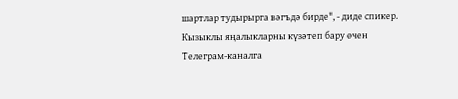шартлар тудырырга вәгъдә бирде", - диде спикер.
Кызыклы яңалыкларны күзәтеп бару өчен Телеграм-каналга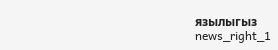язылыгыз
news_right_1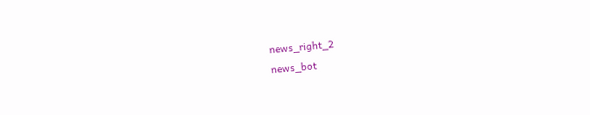news_right_2
news_bot